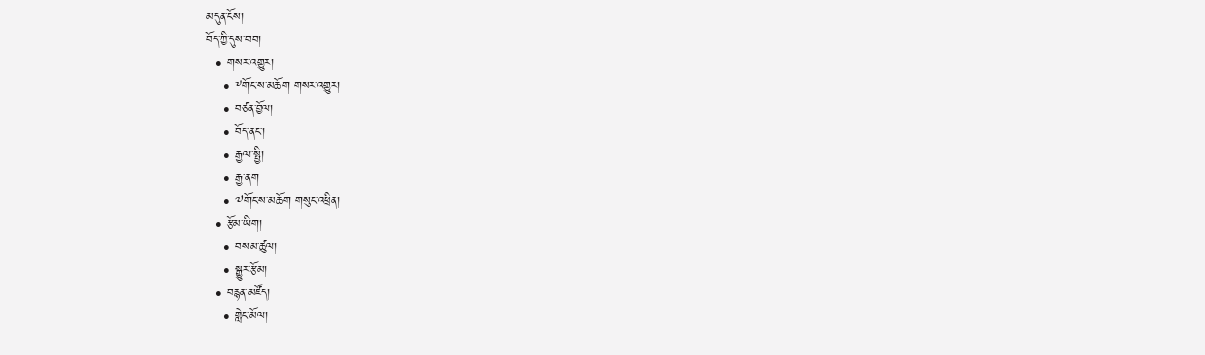མདུན་ངོས།
བོད་ཀྱི་དུས་བབ།
  • གསར་འགྱུར།
    • ༸གོང་ས་མཆོག གསར་འགྱུར།
    • བཙན་བྱོལ།
    • བོད་ནང་།
    • རྒྱལ་སྤྱི།
    • རྒྱ་ནག
    • ༧གོང་ས་མཆོག གསུང་འཕྲིན།
  • རྩོམ་ཡིག།
    • བསམ་ཚུལ།
    • སྒྱུར་རྩོམ།
  • བརྙན་མཛོད།
    • གླེང་མོལ།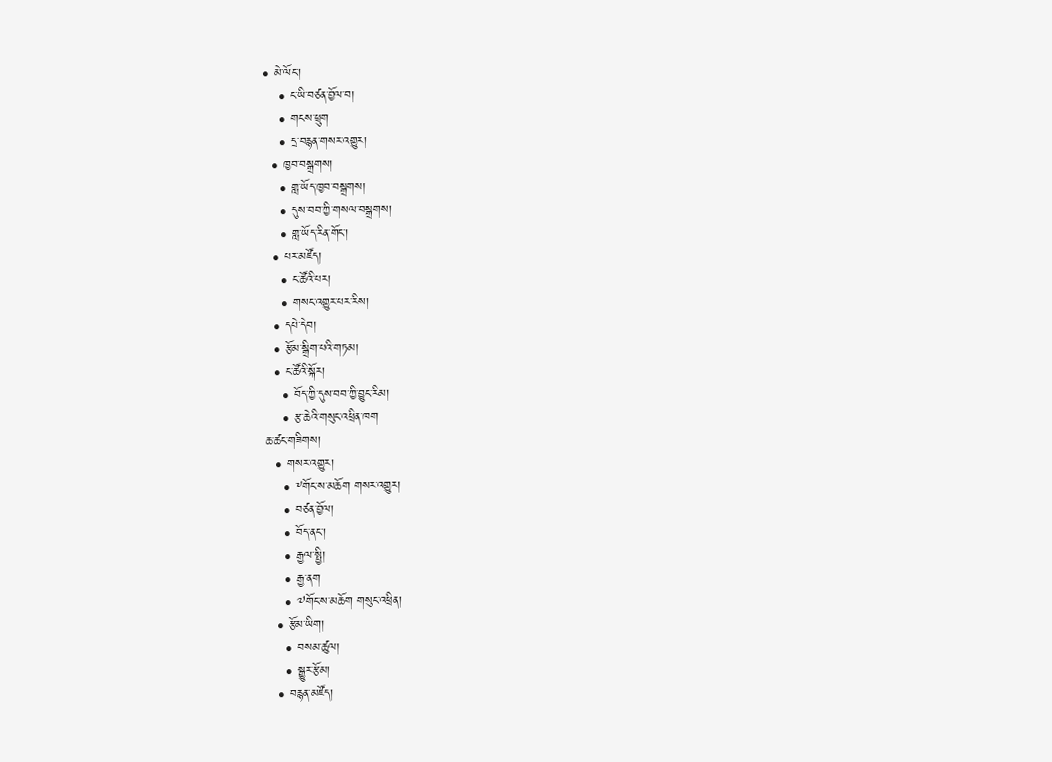• མེ་ལོང་།
    • ང་ཡི་བཙན་བྱོལ་བ།
    • གངས་ཕྲུག
    • དྲ་བརྙན་གསར་འགྱུར།
  • ཁྱབ་བསྒྲགས།
    • གླ་ཡོད་ཁྱབ་བསྒྲགས།
    • དུས་བབ་ཀྱི་གསལ་བསྒྲགས།
    • གླ་ཡོད་རིན་གོང་།
  • པར་མཛོད།
    • ང་ཚོའི་པར།
    • གསང་འགྱུར་པར་རིས།
  • དཔེ་དེབ།
  • རྩོམ་སྒྲིག་པའི་གཏམ།
  • ང་ཚོའི་སྐོར།
    • བོད་ཀྱི་དུས་བབ་ཀྱི་བྱུང་རིམ།
    • རྩ་ཆེའི་གསུང་འཕྲིན་ཁག
ཆ་ཚང་གཟིགས།
  • གསར་འགྱུར།
    • ༸གོང་ས་མཆོག གསར་འགྱུར།
    • བཙན་བྱོལ།
    • བོད་ནང་།
    • རྒྱལ་སྤྱི།
    • རྒྱ་ནག
    • ༧གོང་ས་མཆོག གསུང་འཕྲིན།
  • རྩོམ་ཡིག།
    • བསམ་ཚུལ།
    • སྒྱུར་རྩོམ།
  • བརྙན་མཛོད།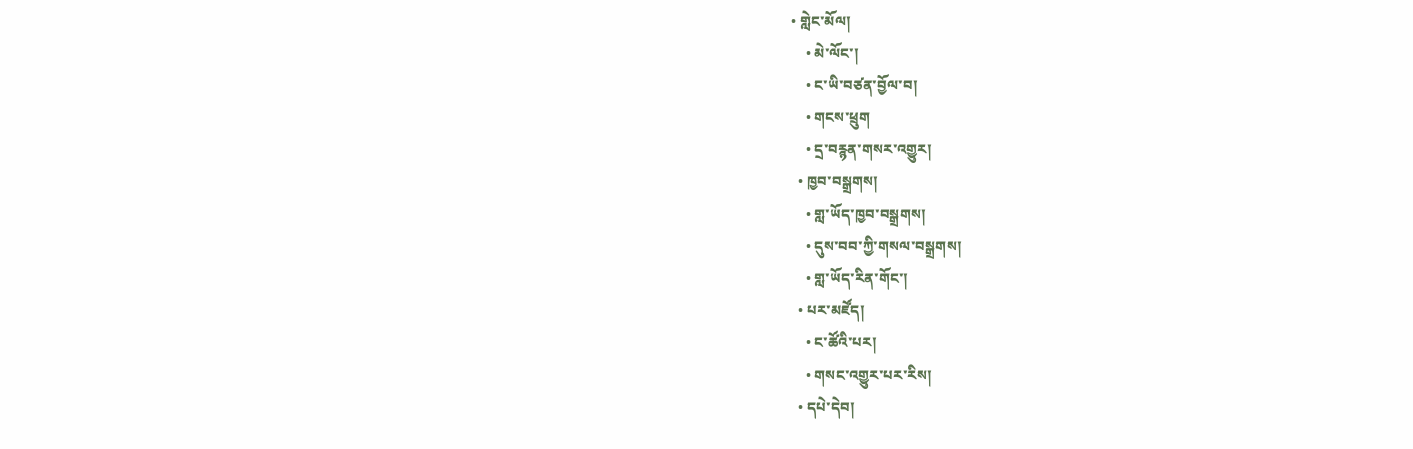• གླེང་མོལ།
    • མེ་ལོང་།
    • ང་ཡི་བཙན་བྱོལ་བ།
    • གངས་ཕྲུག
    • དྲ་བརྙན་གསར་འགྱུར།
  • ཁྱབ་བསྒྲགས།
    • གླ་ཡོད་ཁྱབ་བསྒྲགས།
    • དུས་བབ་ཀྱི་གསལ་བསྒྲགས།
    • གླ་ཡོད་རིན་གོང་།
  • པར་མཛོད།
    • ང་ཚོའི་པར།
    • གསང་འགྱུར་པར་རིས།
  • དཔེ་དེབ།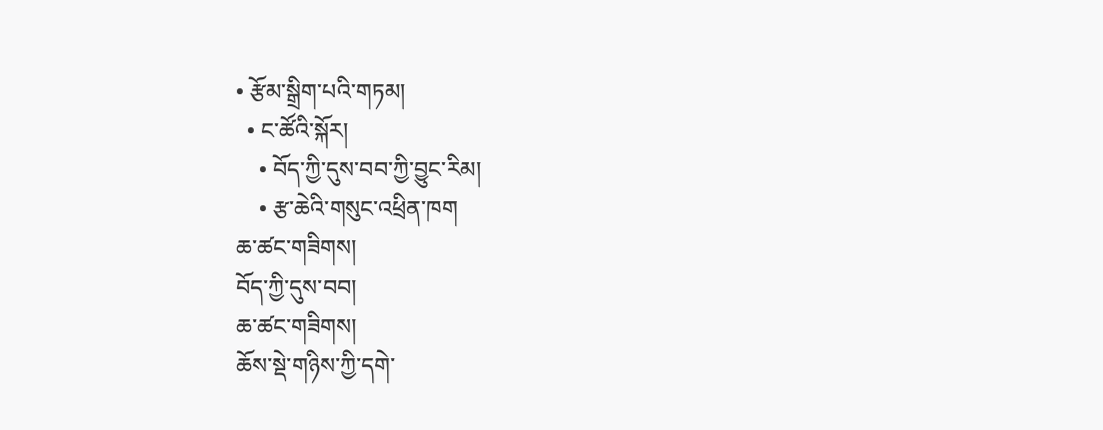• རྩོམ་སྒྲིག་པའི་གཏམ།
  • ང་ཚོའི་སྐོར།
    • བོད་ཀྱི་དུས་བབ་ཀྱི་བྱུང་རིམ།
    • རྩ་ཆེའི་གསུང་འཕྲིན་ཁག
ཆ་ཚང་གཟིགས།
བོད་ཀྱི་དུས་བབ།
ཆ་ཚང་གཟིགས།
ཆོས་སྡེ་གཉིས་ཀྱི་དགེ་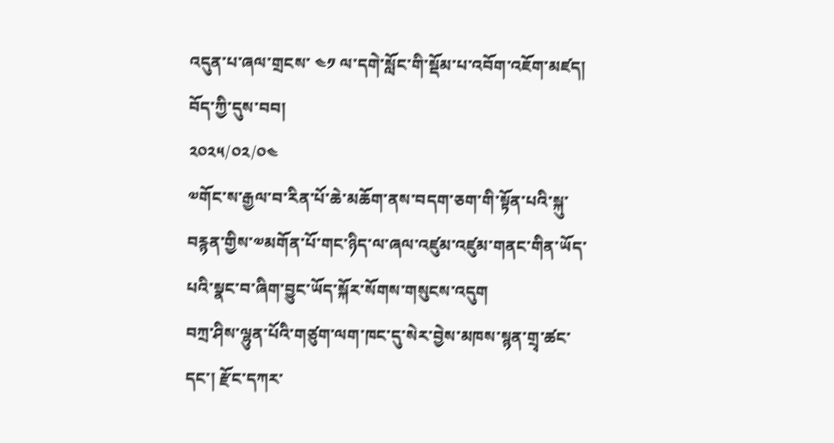འདུན་པ་ཞལ་གྲངས་ ༤༡ ལ་དགེ་སློང་གི་སྡོམ་པ་འབོག་འཇོག་མཛད།
བོད་ཀྱི་དུས་བབ།
༢༠༢༥/༠༢/༠༤
༧གོང་ས་རྒྱལ་བ་རིན་པོ་ཆེ་མཆོག་ནས་བདག་ཅག་གི་སྟོན་པའི་སྐུ་བརྙན་གྱིས་༧མགོན་པོ་གང་ཉིད་ལ་ཞལ་འཛུམ་འཛུམ་གནང་གིན་ཡོད་པའི་སྣང་བ་ཞིག་བྱུང་ཡོད་སྐོར་སོགས་གསུངས་འདུག
བཀྲ་ཤིས་ལྷུན་པོའི་གཙུག་ལག་ཁང་དུ་སེར་བྱེས་མཁས་སྙན་གྲྭ་ཚང་དང་། རྫོང་དཀར་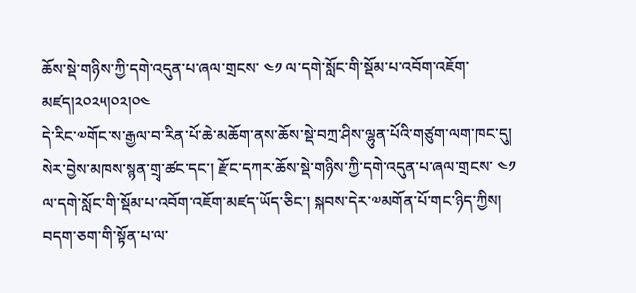ཆོས་སྡེ་གཉིས་ཀྱི་དགེ་འདུན་པ་ཞལ་གྲངས་ ༤༡ ལ་དགེ་སློང་གི་སྡོམ་པ་འབོག་འཇོག་མཛད།༢༠༢༥།༠༢།༠༤
དེ་རིང་༧གོང་ས་རྒྱལ་བ་རིན་པོ་ཆེ་མཆོག་ནས་ཆོས་སྡེ་བཀྲ་ཤིས་ལྷུན་པོའི་གཙུག་ལག་ཁང་དུ། སེར་བྱེས་མཁས་སྙན་གྲྭ་ཚང་དང་། རྫོང་དཀར་ཆོས་སྡེ་གཉིས་ཀྱི་དགེ་འདུན་པ་ཞལ་གྲངས་ ༤༡ ལ་དགེ་སློང་གི་སྡོམ་པ་འབོག་འཇོག་མཛད་ཡོད་ཅིང་། སྐབས་དེར་༧མགོན་པོ་གང་ཉིད་ཀྱིས། བདག་ཅག་གི་སྟོན་པ་ལ་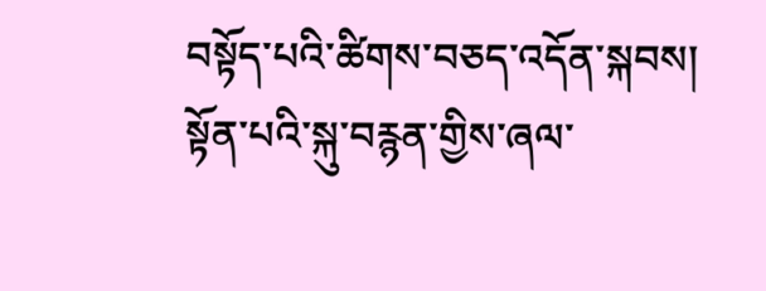བསྟོད་པའི་ཚིགས་བཅད་འདོན་སྐབས། སྟོན་པའི་སྐུ་བརྙན་གྱིས་ཞལ་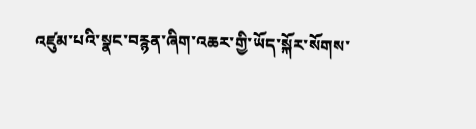འཛུམ་པའི་སྣང་བརྙན་ཞིག་འཆར་གྱི་ཡོད་སྐོར་སོགས་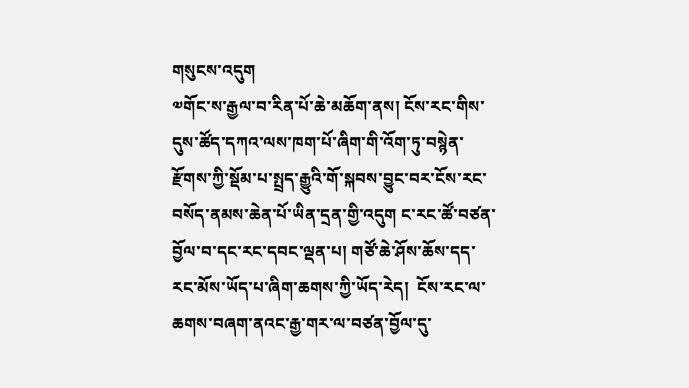གསུངས་འདུག
༧གོང་ས་རྒྱལ་བ་རིན་པོ་ཆེ་མཆོག་ནས། ངོས་རང་གིས་དུས་ཚོད་དཀའ་ལས་ཁག་པོ་ཞིག་གི་འོག་ཏུ་བསྙེན་རྫོགས་ཀྱི་སྡོམ་པ་སྤྲད་རྒྱུའི་གོ་སྐབས་བྱུང་བར་ངོས་རང་བསོད་ནམས་ཆེན་པོ་ཡིན་དྲན་གྱི་འདུག ང་རང་ཚོ་བཙན་བྱོལ་བ་དང་རང་དབང་ལྡན་པ། གཙོ་ཆེ་ཤོས་ཆོས་དད་རང་མོས་ཡོད་པ་ཞིག་ཆགས་ཀྱི་ཡོད་རེད།  ངོས་རང་ལ་ཆགས་བཞག་ནའང་རྒྱ་གར་ལ་བཙན་བྱོལ་དུ་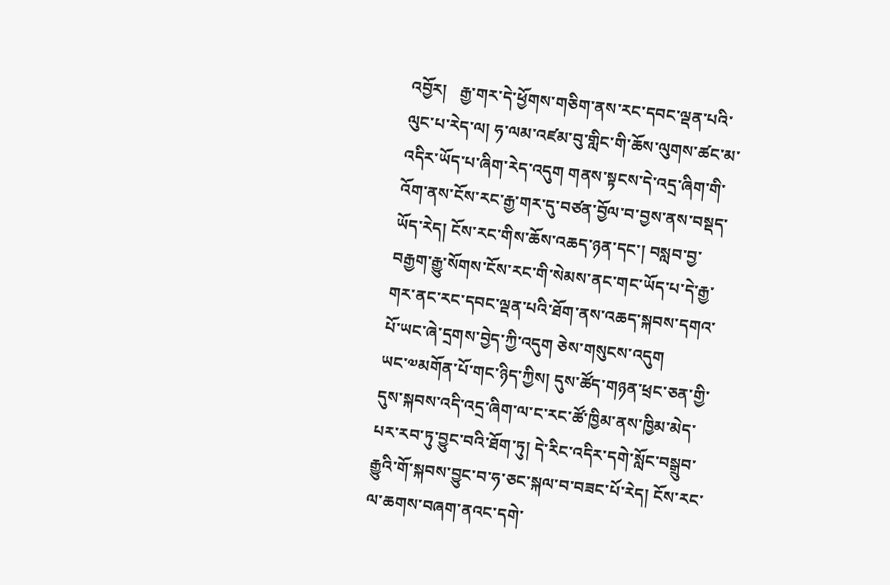འབྱོར།   རྒྱ་གར་དེ་ཕྱོགས་གཅིག་ནས་རང་དབང་ལྡན་པའི་ལུང་པ་རེད་ལ། ཧ་ལམ་འཛམ་བུ་གླིང་གི་ཆོས་ལུགས་ཚང་མ་འདིར་ཡོད་པ་ཞིག་རེད་འདུག གནས་སྟངས་དེ་འདྲ་ཞིག་གི་འོག་ནས་ངོས་རང་རྒྱ་གར་དུ་བཙན་བྱོལ་བ་བྱས་ནས་བསྡད་ཡོད་རེད། ངོས་རང་གིས་ཆོས་འཆད་ཉན་དང་། བསླབ་བྱ་བརྒྱག་རྒྱུ་སོགས་ངོས་རང་གི་སེམས་ནང་གང་ཡོད་པ་དེ་རྒྱ་གར་ནང་རང་དབང་ལྡན་པའི་ཐོག་ནས་འཆད་སྐབས་དགའ་པོ་ཡང་ཞེ་དྲགས་བྱེད་ཀྱི་འདུག ཅེས་གསུངས་འདུག
ཡང་༧མགོན་པོ་གང་ཉིད་ཀྱིས། དུས་ཚོད་གཉན་ཕྲང་ཅན་གྱི་དུས་སྐབས་འདི་འདྲ་ཞིག་ལ་ང་རང་ཚོ་ཁྱིམ་ནས་ཁྱིམ་མེད་པར་རབ་ཏུ་བྱུང་བའི་ཐོག་ཏུ། དེ་རིང་འདིར་དགེ་སློང་བསྒྲུབ་རྒྱུའི་གོ་སྐབས་བྱུང་བ་ཧ་ཅང་སྐལ་བ་བཟང་པོ་རེད། ངོས་རང་ལ་ཆགས་བཞག་ནའང་དགེ་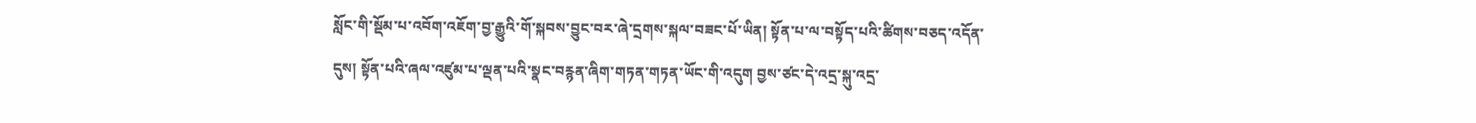སློང་གི་སྡོམ་པ་འབོག་འཇོག་བྱ་རྒྱུའི་གོ་སྐབས་བྱུང་བར་ཞེ་དྲགས་སྐལ་བཟང་པོ་ཡིན། སྟོན་པ་ལ་བསྟོད་པའི་ཚིགས་བཅད་འདོན་དུས། སྟོན་པའི་ཞལ་འཛུམ་པ་ལྡན་པའི་སྣང་བརྙན་ཞིག་གཏན་གཏན་ཡོང་གི་འདུག བྱས་ཙང་དེ་འདྲ་སྐུ་འདྲ་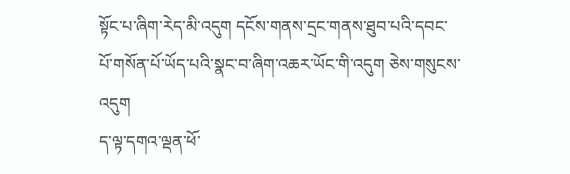སྟོང་པ་ཞིག་རེད་མི་འདུག དངོས་གནས་དྲང་གནས་ཐུབ་པའི་དབང་པོ་གསོན་པོ་ཡོད་པའི་སྣང་བ་ཞིག་འཆར་ཡོང་གི་འདུག ཅེས་གསུངས་འདུག
ད་ལྟ་དགའ་ལྡན་ཕོ་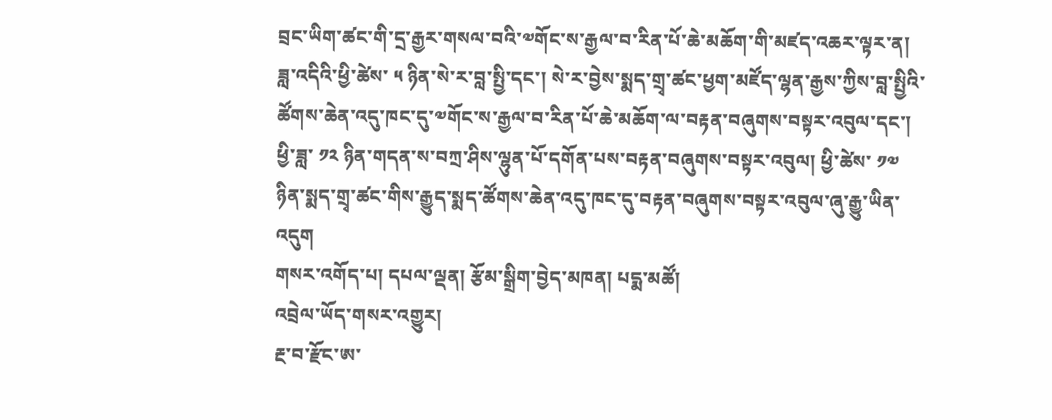བྲང་ཡིག་ཚང་གི་དྲ་རྒྱར་གསལ་བའི་༧གོང་ས་རྒྱལ་བ་རིན་པོ་ཆེ་མཆོག་གི་མཛད་འཆར་ལྟར་ན། ཟླ་འདིའི་ཕྱི་ཚེས་ ༥ ཉིན་སེ་ར་བླ་སྤྱི་དང་། སེ་ར་བྱེས་སྨད་གྲྭ་ཚང་ཕྱག་མཛོད་ལྷན་རྒྱས་ཀྱིས་བླ་སྤྱིའི་ཚོགས་ཆེན་འདུ་ཁང་དུ་༧གོང་ས་རྒྱལ་བ་རིན་པོ་ཆེ་མཆོག་ལ་བརྟན་བཞུགས་བསྟར་འབུལ་དང་། ཕྱི་ཟླ་ ༡༢ ཉིན་གདན་ས་བཀྲ་ཤིས་ལྷུན་པོ་དགོན་པས་བརྟན་བཞུགས་བསྟར་འབུལ། ཕྱི་ཚེས་ ༡༧ ཉིན་སྨད་གྲྭ་ཚང་གིས་རྒྱུད་སྨད་ཚོགས་ཆེན་འདུ་ཁང་དུ་བརྟན་བཞུགས་བསྟར་འབུལ་ཞུ་རྒྱུ་ཡིན་འདུག
གསར་འགོད་པ། དཔལ་ལྡན། རྩོམ་སྒྲིག་བྱེད་མཁན། པདྨ་མཚོ།
འབྲེལ་ཡོད་གསར་འགྱུར།
རྔ་བ་རྫོང་ཨ་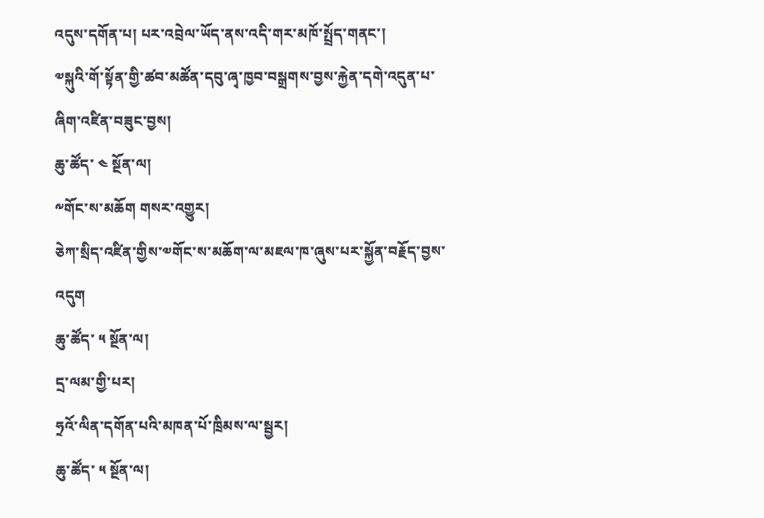འདུས་དགོན་པ། པར་འབྲེལ་ཡོད་ནས་འདི་གར་མཁོ་སྤྲོད་གནང་།
༧སྐུའི་གོ་སྟོན་གྱི་ཚབ་མཚོན་དབུ་ཞྭ་ཁྱབ་བསྒྲགས་བྱས་རྐྱེན་དགེ་འདུན་པ་ཞིག་འཛིན་བཟུང་བྱས།
ཆུ་ཚོད་ ༤ སྔོན་ལ།
༸གོང་ས་མཆོག གསར་འགྱུར།
ཅེཀ་སྲིད་འཛིན་གྱིས་༧གོང་ས་མཆོག་ལ་མཇལ་ཁ་ཞུས་པར་སྐྱོན་བརྗོད་བྱས་འདུག
ཆུ་ཚོད་ ༥ སྔོན་ལ།
དྲ་ལམ་གྱི་པར།
ཧྲའོ་ལིན་དགོན་པའི་མཁན་པོ་ཁྲིམས་ལ་སྦྱར།
ཆུ་ཚོད་ ༥ སྔོན་ལ།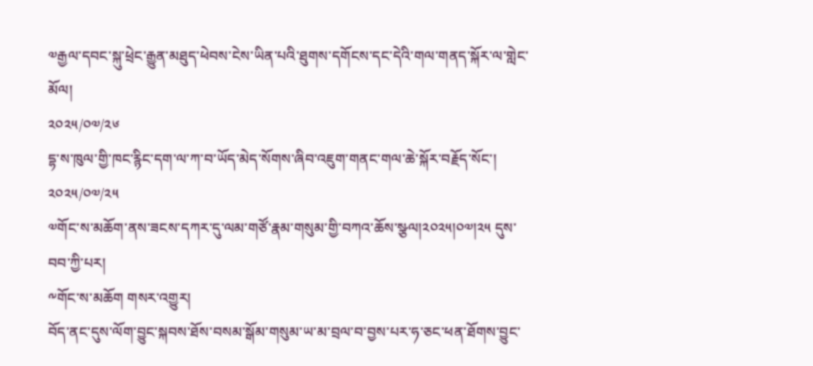༧རྒྱལ་དབང་སྐུ་ཕྲེང་རྒྱུན་མཐུད་ཕེབས་ངེས་ཡིན་པའི་ཐུགས་དགོངས་དང་དེའི་གལ་གནད་སྐོར་ལ་གླེང་མོལ།
༢༠༢༥/༠༧/༢༦
དྷ་ས་ཁུལ་གྱི་ཁང་རྙིང་དག་ལ་ཀ་བ་ཡོད་མེད་སོགས་ཞིབ་འཇུག་གནང་གལ་ཆེ་སྐོར་བརྗོད་སོང་།
༢༠༢༥/༠༧/༢༥
༧གོང་ས་མཆོག་ནས་ཟངས་དཀར་དུ་ལམ་གཙོ་རྣམ་གསུམ་གྱི་བཀའ་ཆོས་སྩལ།༢༠༢༥།༠༧།༢༥ དུས་བབ་ཀྱི་པར།
༸གོང་ས་མཆོག གསར་འགྱུར།
བོད་ནང་དུས་ལོག་བྱུང་སྐབས་ཐོས་བསམ་སྒོམ་གསུམ་ཡ་མ་བྲལ་བ་བྱས་པར་ཧ་ཅང་ཕན་ཐོགས་བྱུང་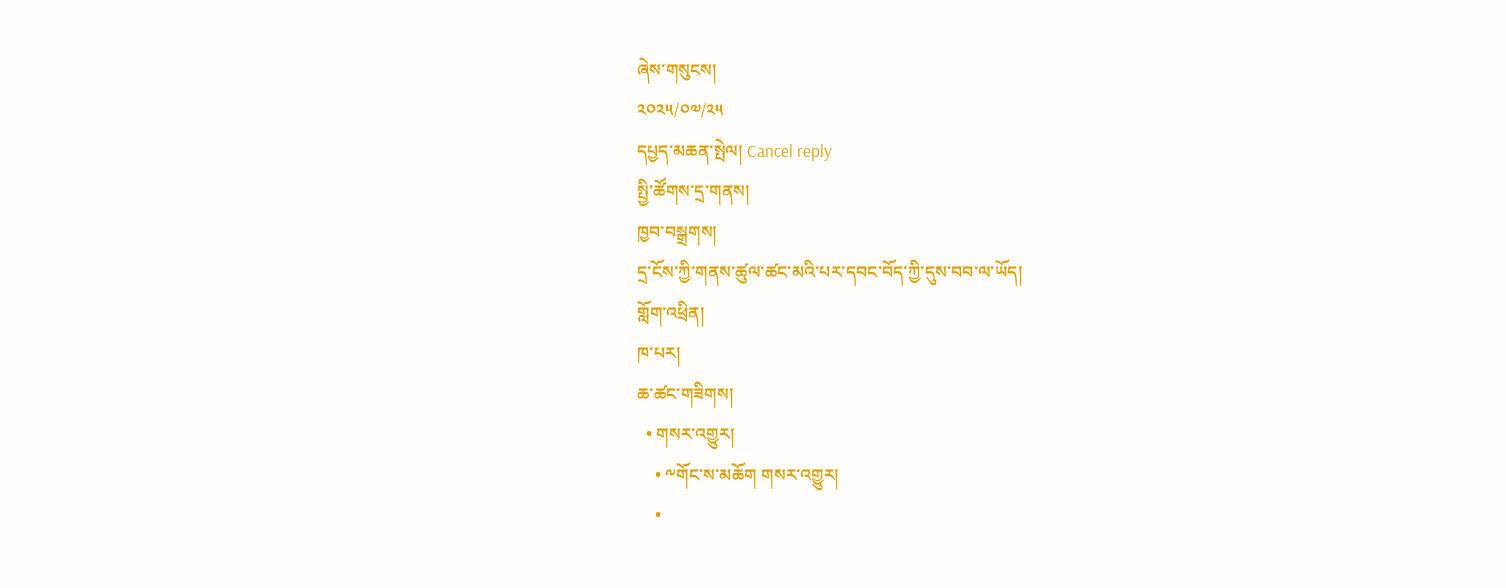ཞེས་གསུངས།
༢༠༢༥/༠༧/༢༥
དཔྱད་མཆན་སྤེལ། Cancel reply
སྤྱི་ཚོགས་དྲ་གནས།
ཁྱབ་བསྒྲགས།
དྲ་ངོས་ཀྱི་གནས་ཚུལ་ཚང་མའི་པར་དབང་བོད་ཀྱི་དུས་བབ་ལ་ཡོད།
གློག་འཕྲིན།
ཁ་པར།
ཆ་ཚང་གཟིགས།
  • གསར་འགྱུར།
    • ༸གོང་ས་མཆོག གསར་འགྱུར།
    •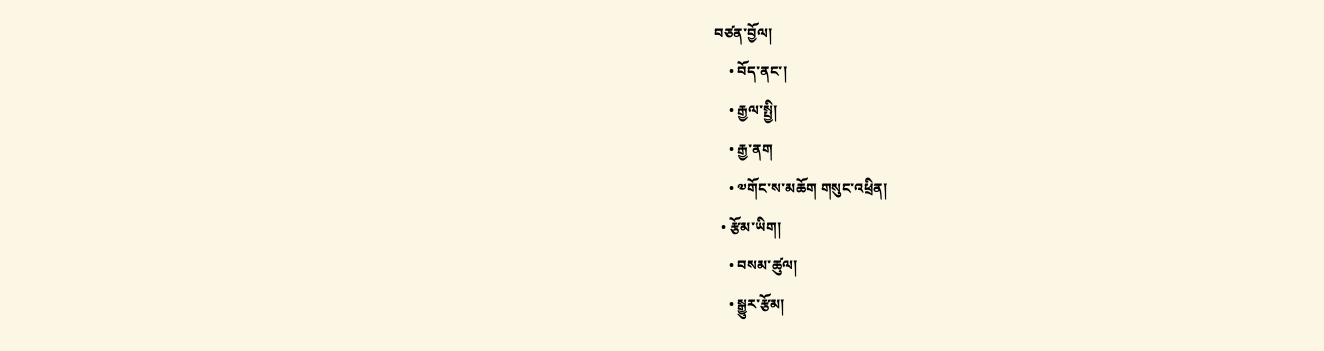བཙན་བྱོལ།
    • བོད་ནང་།
    • རྒྱལ་སྤྱི།
    • རྒྱ་ནག
    • ༧གོང་ས་མཆོག གསུང་འཕྲིན།
  • རྩོམ་ཡིག།
    • བསམ་ཚུལ།
    • སྒྱུར་རྩོམ།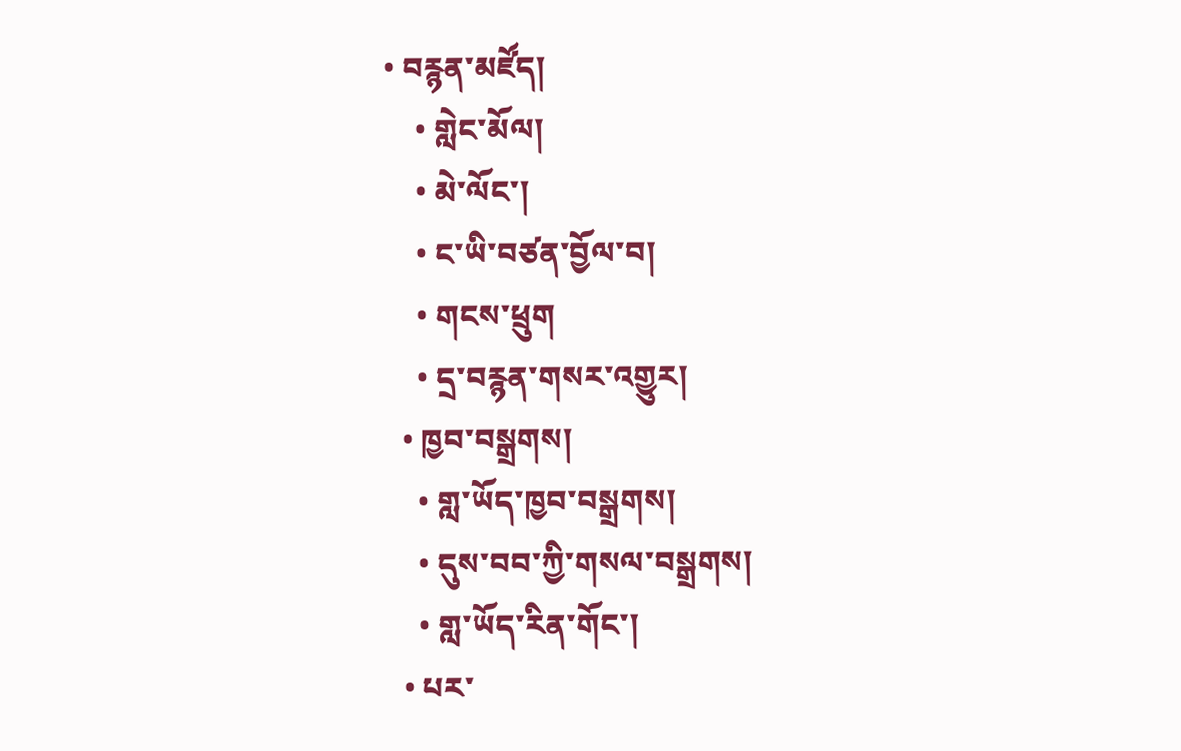• བརྙན་མཛོད།
    • གླེང་མོལ།
    • མེ་ལོང་།
    • ང་ཡི་བཙན་བྱོལ་བ།
    • གངས་ཕྲུག
    • དྲ་བརྙན་གསར་འགྱུར།
  • ཁྱབ་བསྒྲགས།
    • གླ་ཡོད་ཁྱབ་བསྒྲགས།
    • དུས་བབ་ཀྱི་གསལ་བསྒྲགས།
    • གླ་ཡོད་རིན་གོང་།
  • པར་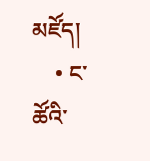མཛོད།
    • ང་ཚོའི་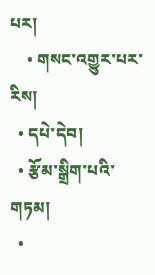པར།
    • གསང་འགྱུར་པར་རིས།
  • དཔེ་དེབ།
  • རྩོམ་སྒྲིག་པའི་གཏམ།
  •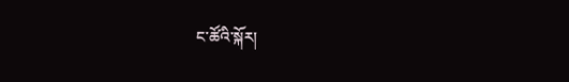ང་ཚོའི་སྐོར།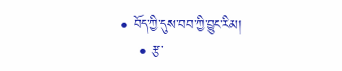• བོད་ཀྱི་དུས་བབ་ཀྱི་བྱུང་རིམ།
    • རྩ་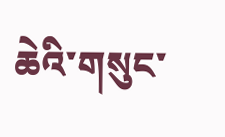ཆེའི་གསུང་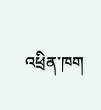འཕྲིན་ཁག